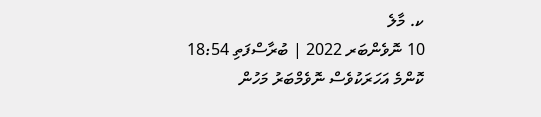ކ. މާލެ
10 ނޮވެންބަރ 2022 | ބުރާސްފަތި 18:54
ކޮންމެ އަހަރަކުވެސް ނޮވެމްބަރު މަހުން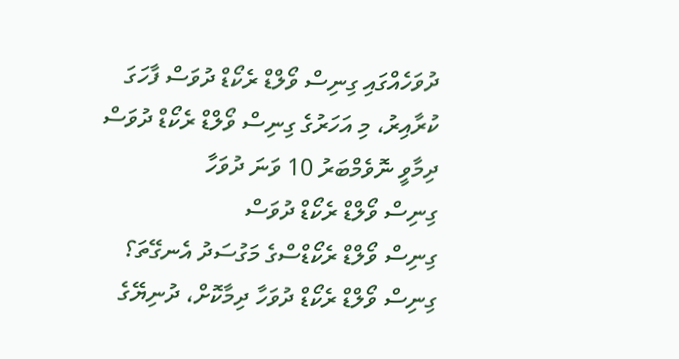ދުވަހެއްގައި ގިނިސް ވޯލްޑް ރެކޯޑް ދުވަސް ފާހަގަ ކުރާއިރު، މި އަހަރުގެ ގިނިސް ވޯލްޑް ރެކޯޑް ދުވަސް ދިމާވީ ނޮވެމްބަރު 10 ވަނަ ދުވަހާ
ގިނިސް ވޯލްޑް ރެކޯޑް ދުވަސް
ގިނިސް ވޯލްޑް ރެކޯޑްސްގެ މަގުސަދު އެނގޭތަ؟
ގިނިސް ވޯލްޑް ރެކޯޑް ދުވަހާ ދިމާކޮށް، ދުނިޔޭގެ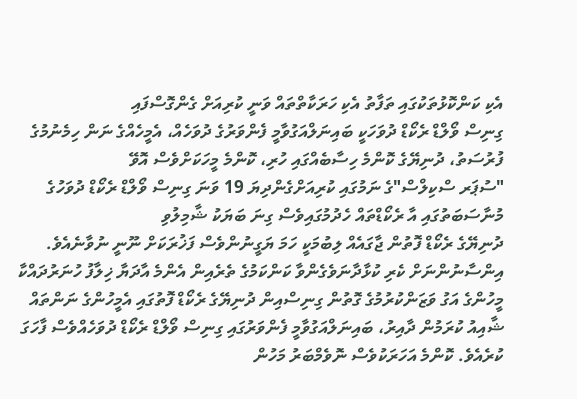އެކި ކަންކޮޅުތަކުގައި ތަފާތު އެކި ހަރަކާތްތައް ވަނީ ކުރިއަށް ގެންގޮސްފައި
ގިނިސް ވޯލްޑް ރެކޯޑް ދުވަހަކީ ބައިނަލްއަގުވާމީ ފެންވަރުގެ ދުވަހެއް، އެމީހެއްގެ ނަން ހިމެނުމުގެ ފުރުސަތު، ދުނިޔޭގެ ކޮންމެ ހިސާބެއްގައި ހުރި، ކޮންމެ މީހަކަށްވެސް އޮވޭ
"ސުޕަރ ސްކިލްސް"ގެ ނަމުގައި ކުރިއަށްގެންދިޔަ 19 ވަނަ ގިނިސް ވޯލްޑް ރެކޯޑް ދުވަހުގެ މުނާސަބަތުގައި އާ ރެކޯޑްތައް ހެދުމުގައިވެސް ގިނަ ބަޔަކު ޝާމިލުވި
ދުނިޔޭގެ ރެކޯޑް ފޮތުން ޖާގައެއް ލިބުމަކީ ހަމަ ޔަގީނުންވެސް ފަޚުރަކަށް ނޫނީ ނުވާނެއެވެ. އިންސާނުންނަށް ކެރި ކުޅާދާނަވެގެންވާ ކަންކަމުގެ ތެރެއިން އެންމެ އާދަޔާ ޚިލާފު ހުނަރުދައްކާ މީހުންގެ އަގު ވަޒަންކުރުމުގެ ގޮތުން ގިނިސްއިން ދުނިޔޭގެ ރެކޯޑް ފޮތުގައި އެމީހުންގެ ނަންތައް ޝާއިއު ކުރަމުން ދާއިރު، ބައިނަލްއަގުވާމީ ފެންވަރުގައި ގިނިސް ވޯލްޑް ރެކޯޑް ދުވަހެއްވެސް ފާހަގަ ކުރެއެވެ. ކޮންމެ އަހަރަކުވެސް ނޮވެމްބަރު މަހުން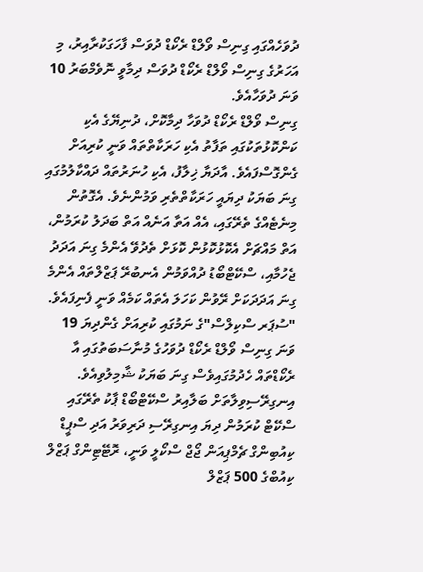ދުވަހެއްގައި ގިނިސް ވޯލްޑް ރެކޯޑް ދުވަސް ފާހަގަކުރާއިރު، މި އަހަރުގެ ގިނިސް ވޯލްޑް ރެކޯޑް ދުވަސް ދިމާވީ ނޮވެމްބަރު 10 ވަނަ ދުވަހާއެވެ.
ގިނިސް ވޯލްޑް ރެކޯޑް ދުވަހާ ދިމާކޮށް، ދުނިޔޭގެ އެކި ކަންކޮޅުތަކުގައި ތަފާތު އެކި ހަރަކާތްތައް ވަނީ ކުރިއަށް ގެންގޮސްފައެވެ. އާދަޔާ ޚިލާފު، އެކި ހުނަރުތައް ދައްކާލުމުގައި ގިނަ ބަޔަކު ދިޔައީ ހަރަކާތްތެރި ވަމުންނެވެ. އެގޮތުން މިނެޓެއްގެ ތެރޭގައި، އެއް އަތާ އަނެއް އަތް ބަދަލު ކުރަމުން، އަތް މައްޗަށް އެކޮޅުކޮޅުން ކޮޅަށް ތެދުވޭ އެންމެ ގިނަ އަދަދު ޖެހުމާއި، ސްކޭޓްބޯޑު ދުއްވަމުން އެނބުރޭ ޕަޒްލްތައް އެންމެ ގިނަ އަދަދަކަށް ރޭވުން ކަހަލަ އެތައް ކަމެއް ވަނީ ފެނިފައެވެ.
"ސުޕަރ ސްކިލްސް"ގެ ނަމުގައި ކުރިއަށް ގެންދިޔަ 19 ވަނަ ގިނިސް ވޯލްޑް ރެކޯޑް ދުވަހުގެ މުނާސަބަތުގައި އާ ރެކޯޑްތައް ހެދުމުގައިވެސް ގިނަ ބަޔަކު ޝާމިލުވިއެވެ.
އިނގިރޭސިވިލާތަށް ބަލާއިރު ސްކޭޓްބޯޑް ޕާކު ތެރޭގައި ސްކޭޓް ކުރަމުން ދިޔަ އިނގިރޭސި ދަރިވަރު އަދި ސްޕީޑް ކިއުބިންގް ޗެމްޕިއަން ޖޯޖް ސްކޯލީ ވަނީ، ރޮޓޭޓިންގް ޕަޒްލް ކިއުބްގެ 500 ޕަޒްލް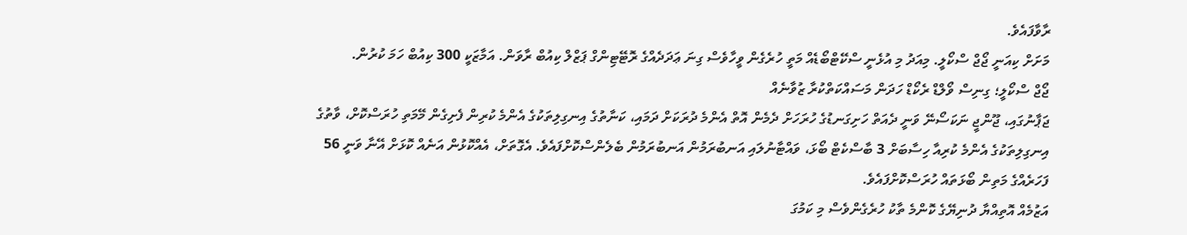ރާވާފައެވެ.
މަށަށް ކިއަނީ ޖޯޖް ސްކޯލީ. މިއަދު މި އުޅެނީ ސްކޭޓްބޯޑެއް މަތީ ހުރެގެން ވީހާވެސް ގިނަ ޢަދަދެއްގެ ރޮޓޭޓިންގް ޕަޒްލް ކިއުބް ރާވަން. އަމާޒަކީ 300 ކިއުބް ހަމަ ކުރުން.
ޖޯޖް ސްކޯލީ؛ ގިނިސް ވޯލްޑް ރެކޯޑް ހަދަން މަސައްކަތްކުރާ ޒުވާނެއް
ޖަޕާނުގައި، ޖޫންޖީ ނަކަސޯނޭ ވަނީ ދެއަތް ހަށިގަނޑުގެ ހުރަހަށް ދެމެން އޮތް އެންމެ ދުރަކަށް ދަމައި، ކަނާތުގެ އިނގިލިތަކުގެ އެންމެ ކުރިން ފެށިގެން މޭމަތި ހުރަސްކޮށް، ވާތުގެ އިނގިލިތަކުގެ އެންމެ ކުރިއާ ހިސާބަށް 3 ބާސްކެޓް ބޯޅަ، ވައްޓާނުލައި އަނބުރަމުން އަނބުރަމުން ބެލެންސްކޮށްފައެވެ. އެގޮތަށް، އެއްކޮޅުން އަނެއް ކޮޅަށް އޭނާ ވަނީ 56 ފަހަރެއްގެ މަތިން ބޯޅަތައް ހުރަސްކޮށްފައެވެ.
އަޒުމެއް އޮތިއްޔާ ދުނިޔޭގެ ކޮންމެ ތާކު ހުރެގެންވެސް މި ކަމުގަ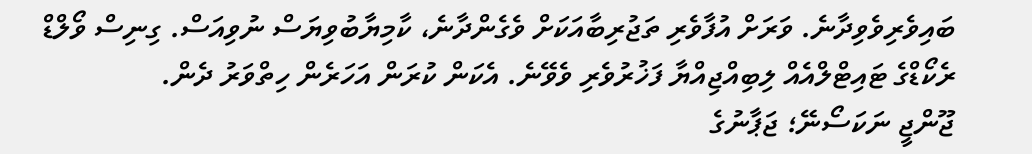ބައިވެރިވެވިދާނެ. ވަރަށް އުފާވެރި ތަޖުރިބާއަކަށް ވެގެންދާނެ، ކާމިޔާބުވިޔަސް ނުވިއަސް. ގިނިސް ވޯލްޑް ރެކޯޑްގެ ޓައިޓްލްއެއް ލިބިއްޖިއްޔާ ފަޚުރުވެރި ވެވޭނެ. އެކަން ކުރަން އަހަރެން ހިތްވަރު ދެން.
ޖޫންޖީ ނަކަސޯނޭ؛ ޖަޕާނުގެ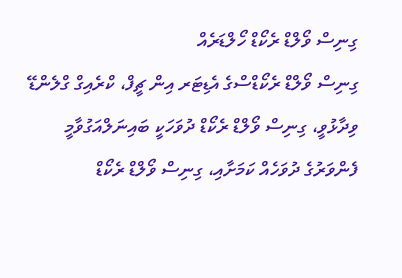ގިނިސް ވޯލްޑް ރެކޯޑް ހޯލްޑަރެއް
ގިނިސް ވޯލްޑް ރެކޯޑްސްގެ އެޑިޓަރ އިން ޗީފް، ކްރެއިގް ގްލެންޑޭ ވިދާޅުވީ، ގިނިސް ވޯލްޑް ރެކޯޑް ދުވަހަކީ ބައިނަލްއަގުވާމީ ފެންވަރުގެ ދުވަހެއް ކަމަށާއި، ގިނިސް ވޯލްޑް ރެކޯޑް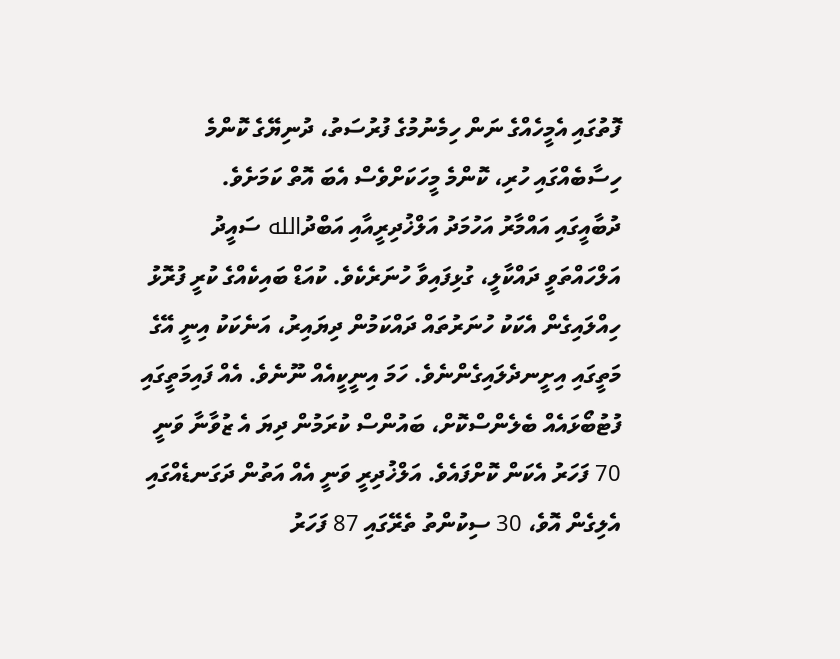ފޮތުގައި އެމީހެއްގެ ނަން ހިމެނުމުގެ ފުރުސަތު، ދުނިޔޭގެ ކޮންމެ ހިސާބެއްގައި ހުރި، ކޮންމެ މީހަކަށްވެސް އެބަ އޮތް ކަމަށެވެ.
ދުބާއީގައި އައްމާރު އަހުމަދު އަލްޚުދިރީއާއި އަބްދުالله ސައީދު އަލްހައްތަވީ ދައްކާލީ، ގުޅިފައިވާ ހުނަރެކެވެ. ކުއަޑް ބައިކެއްގެ ކުރީ ފުރޮޅު ހިއްލައިގެން އެކަކު ހުނަރުތައް ދައްކަމުން ދިޔައިރު، އަނެކަކު އިނީ އޭގެ މަތީގައި އިށީނދެލައިގެންނެވެ. ހަމަ އިނީކީއެއް ނޫނެވެ. އެއް ފައިމަތީގައި ފުޓުބޯޅައެއް ބެލެންސްކޮށް، ބައުންސް ކުރަމުން ދިޔަ އެ ޒުވާނާ ވަނީ 70 ފަހަރު އެކަން ކޮށްފައެވެ. އަލްޚުދިރީ ވަނީ އެއް އަތުން ދަގަނޑެއްގައި އެލިގެން އޮވެ، 30 ސިކުންތު ތެރޭގައި 87 ފަހަރު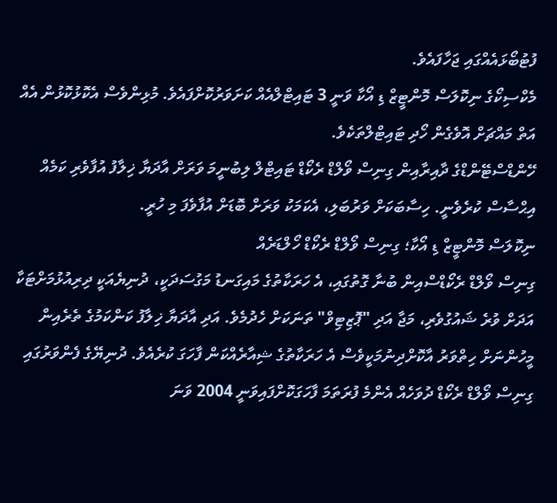ފުޓުބޯޅައެއްގައި ޖަހާފައެވެ.
މެކްސިކޯގެ ނިކޮލަސް މޮންޓީޒް ޑި އޯކާ ވަނީ 3 ޓައިޓްލްއެއް ކަށަވަރުކޮށްފައެވެ. މުޅިންވެސް އެކޮޅުކޮޅުން އެއް އަތް މައްޗަށް އޮވެގެން ހޯދި ޓައިޓްލްތަކެވެ.
ހޭންޑްސްޓޭންޑްގެ ދާއިރާއިން ގިނިސް ވޯލްޑް ރެކޯޑް ޓައިޓްލް ލިބުނީމަ ވަރަށް އާދަޔާ ޚިލާފު އުފާވެރި ކަމެއް އިޙްސާސް ކުރެވެނީ. ހިސާބަކަށް ވަރުބަލި، އެކަމަކު ވަރަށް ބޮޑަށް އުފާވެފަ މި ހުރީ.
ނިކޮލަސް މޮންޓީޒް ޑި އޯކާ؛ ގިނިސް ވޯލްޑް ރެކޯޑް ހޯލްޑަރެއް
ގިނިސް ވޯލްޑް ރެކޯޑްސްއިން ބުނާ ގޮތުގައި، އެ ހަރަކާތުގެ މައިގަނޑު މަގުސަދަކީ، ދުނިޔެއަކީ ދިރިއުޅުމަށްޓަކާ އަދަށް ވުރެ ޝައުގުވެރި، މަޖާ އަދި "ޕޮޒިޓިވް" ތަނަކަށް ހެދުމެވެ. އަދި އާދަޔާ ޚިލާފު ކަންކަމުގެ ތެރެއިން މީހުންނަށް ހިތްވަރު އާކޮށްދިނުމަކީވެސް އެ ހަރަކާތުގެ ޝިއާރެއްކަން ފާހަގަ ކުރެއެވެ. ދުނިޔޭގެ ފެންވަރުގައި ގިނިސް ވޯލްޑް ރެކޯޑް ދުވަހެއް އެންމެ ފުރަތަމަ ފާހަގަކޮށްފައިވަނީ 2004 ވަނަ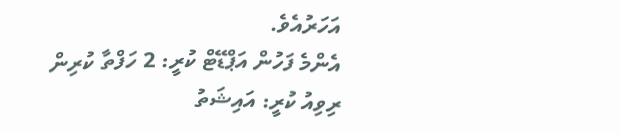އަހަރުއެވެ.
އެންމެ ފަހުން އަޕްޑޭޓް ކުރީ: 2 ހަފްތާ ކުރިން
ރިވިއު ކުރީ: އައިޝަތު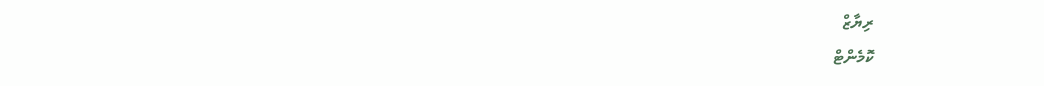ރިޔާޒް
ކޮމެންޓް